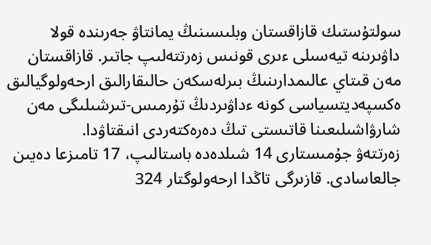سولتۇستىك قازاقستان وبلىسىنىڭ يمانتاۋ جەرىندە قولا داۋىرىنە تيەسىلى ءىرى قونىس زەرتتەلىپ جاتىر. قازاقستان مەن قىتاي عالىمدارىنىڭ بىرلەسكەن حالىقارالىق ارحەولوگيالىق ەكسپەديتسياسى كونە ءداۋىردىڭ تۇرمىس-تىرشىلىگى مەن شارۋاشىلىعىنا قاتىستى تىڭ دەرەكتەردى انىقتاۋدا.
زەرتتەۋ جۇمىستارى 14 شىلدەدە باستالىپ، 17 تامىزعا دەيىن جالعاسادى. قازىرگى تاڭدا ارحەولوگتار 324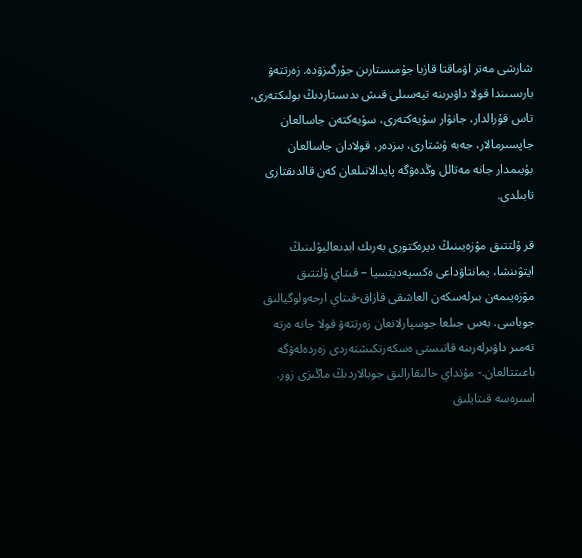شارشى مەتر اۋماقتا قازبا جۇمىستارىن جۇرگىزۋدە. زەرتتەۋ بارىسىندا قولا داۋىرىنە تيەسىلى قىش ىدىستاردىڭ بولىكتەرى، تاس قۇرالدار، جانۋار سۇيەكتەرى، سۇيەكتەن جاسالعان جاپسىرمالار، جەبە ۇشتارى، بىزدەر، قولادان جاسالعان بۇيىمدار جانە مەتالل وڭدەۋگە پايدالانىلعان كەن قالدىقتارى تابىلدى.

قر ۇلتتىق مۋزەيىنىڭ ديرەكتورى بەرىك ابدىعاليۇلىنىڭ ايتۋىنشا، يمانتاۋداعى ەكسپەديتسيا – قىتاي ۇلتتىق مۋزەيىمەن بىرلەسكەن العاشقى قازاق-قىتاي ارحەولوگيالىق جوباسى. بەس جىلعا جوسپارلانعان زەرتتەۋ قولا جانە ەرتە تەمىر داۋىرلەرىنە قاتىستى ەسكەرتكىشتەردى زەردەلەۋگە باعىتتالعان.- مۇنداي حالىقارالىق جوبالاردىڭ ماڭىزى زور. اسىرەسە قىتايلىق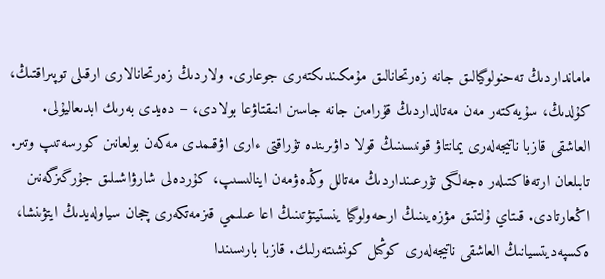مامانداردىڭ تەحنولوگيالىق جانە زەرتحانالىق مۇمكىندىكتەرى جوعارى. ولاردىڭ زەرتحانالارى ارقىلى توپىراقتىڭ، كۇلدىڭ، سۇيەكتەر مەن مەتالداردىڭ قۇرامىن جانە جاسىن انىقتاۋعا بولادى، – دەيدى بەرىك ابدىعاليۇلى.
العاشقى قازبا ناتيجەلەرى يمانتاۋ قونىسىنىڭ قولا داۋىرىندە تۇراقتى ءارى اۋقىمدى مەكەن بولعانىن كورسەتىپ وتىر. تابىلعان ارتەفاكتىلەر ەجەلگى تۇرعىنداردىڭ مەتالل وڭدەۋمەن اينالىسىپ، كۇردەلى شارۋاشىلىق جۇرگىزگەنىن اڭعارتادى. قىتاي ۇلتتىق مۋزەيىنىڭ ارحەولوگيا ينستيتۋتىنىڭ اعا عىلىمي قىزمەتكەرى چجان سياولەيدىڭ ايتۋىنشا، ەكسپەديتسيانىڭ العاشقى ناتيجەلەرى كوڭىل كونشىتەرلىك. قازبا بارىسىندا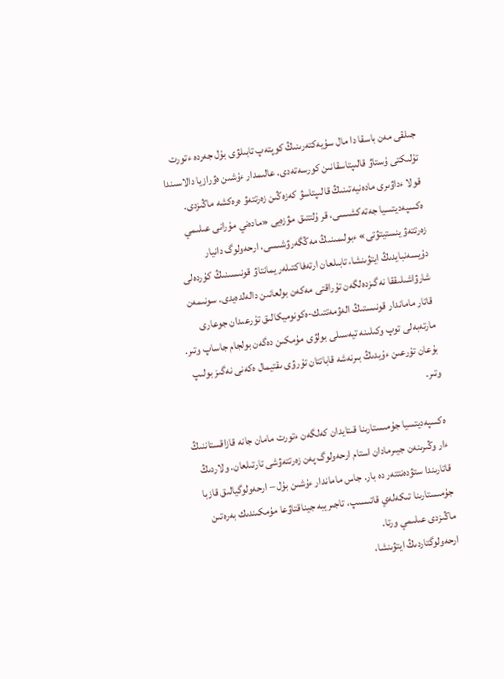جىلقى مەن باسقا دا مال سۇيەكتەرىنىڭ كوپتەپ تابىلۋى بۇل جەردە ءتورت تۇلىكتى ۇستاۋ قالىپتاسقانىن كورسەتەدى. عالىمدار ءۇشىن ەۋرازيا دالاسىندا قولا ءداۋىرى مادەنيەتىنىڭ قالىپتاسۋ كەزەڭىن زەرتتەۋ ەرەكشە ماڭىزدى.
ەكسپەديتسيا جەتەكشىسى، قر ۇلتتىق مۋزەيى «مادەني مۇرانى عىلىمي زەرتتەۋ ينستيتۋتى» ءبولىمىنىڭ مەڭگەرۋشىسى، ارحەولوگ دانيار دۇيسەنبايدىڭ ايتۋىنشا، تابىلعان ارتەفاكتىلەر يمانتاۋ قونىسىنىڭ كۇردەلى شارۋاشىلىققا نەگىزدەلگەن تۇراقتى مەكەن بولعانىن دالەلدەيدى. سونىمەن قاتار ماماندار قونىستىڭ الەۋمەتتىك-ەكونوميكالىق تۇرعىدان جوعارى مارتەبەلى توپ وكىلىنە تيەسىلى بولۋى مۇمكىن دەگەن بولجام جاساپ وتىر. بۇعان تۇرعىن ءۇيدىڭ بىرنەشە قاباتتان تۇرۋى ىقتيمال ەكەنى نەگىز بولىپ وتىر.

ەكسپەديتسيا جۇمىستارىنا قىتايدان كەلگەن ءتورت مامان جانە قازاقستاننىڭ ءار وڭىرىنەن جيىرمادان استام ارحەولوگ پەن زەرتتەۋشى تارتىلعان. ولاردىڭ قاتارىندا ستۋدەنتتەر دە بار. جاس ماماندار ءۇشىن بۇل – ارحەولوگيالىق قازبا جۇمىستارىنا تىكەلەي قاتىسىپ، تاجىريبە جيناقتاۋعا مۇمكىندىك بەرەتىن ماڭىزدى عىلىمي ورتا.
ارحەولوگتاردىڭ ايتۋىنشا،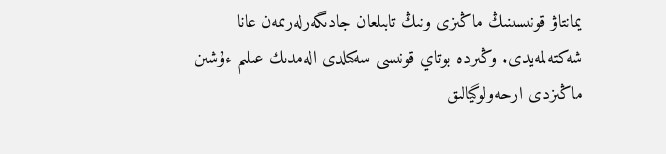يمانتاۋ قونىسىنىڭ ماڭىزى ونىڭ تابىلعان جادىگەرلەرىمەن عانا شەكتەلمەيدى. وڭىردە بوتاي قونىسى سەكىلدى الەمدىك عىلىم ءۇشىن ماڭىزدى ارحەولوگيالىق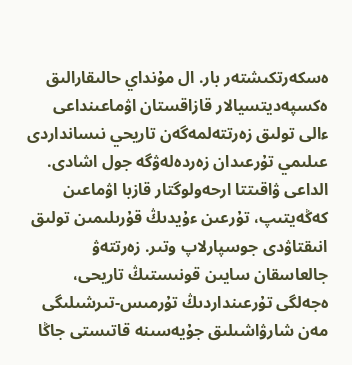ەسكەرتكىشتەر بار. ال مۇنداي حالىقارالىق ەكسپەديتسيالار قازاقستان اۋماعىنداعى ءالى تولىق زەرتتەلمەگەن تاريحي نىسانداردى عىلىمي تۇرعىدان زەردەلەۋگە جول اشادى.
الداعى ۋاقىتتا ارحەولوگتار قازبا اۋماعىن كەڭەيتىپ، تۇرعىن ءۇيدىڭ قۇرىلىمىن تولىق انىقتاۋدى جوسپارلاپ وتىر. زەرتتەۋ جالعاسقان سايىن قونىستىڭ تاريحى، ەجەلگى تۇرعىنداردىڭ تۇرمىس-تىرشىلىگى مەن شارۋاشىلىق جۇيەسىنە قاتىستى جاڭا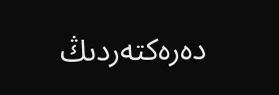دەرەكتەردىڭ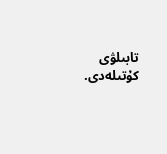تابىلۋى كۇتىلەدى.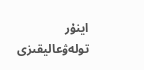اينۇر تولەۋعاليقىزى